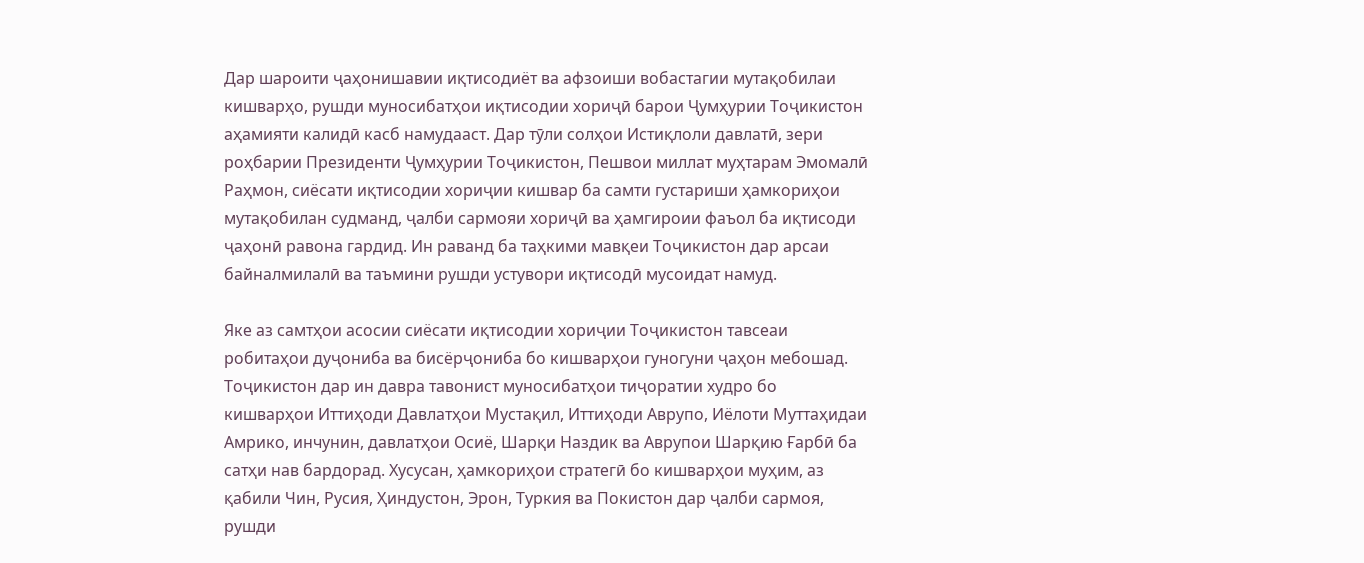Дар шароити ҷаҳонишавии иқтисодиёт ва афзоиши вобастагии мутақобилаи кишварҳо, рушди муносибатҳои иқтисодии хориҷӣ барои Ҷумҳурии Тоҷикистон аҳамияти калидӣ касб намудааст. Дар тӯли солҳои Истиқлоли давлатӣ, зери роҳбарии Президенти Ҷумҳурии Тоҷикистон, Пешвои миллат муҳтарам Эмомалӣ Раҳмон, сиёсати иқтисодии хориҷии кишвар ба самти густариши ҳамкориҳои мутақобилан судманд, ҷалби сармояи хориҷӣ ва ҳамгироии фаъол ба иқтисоди ҷаҳонӣ равона гардид. Ин раванд ба таҳкими мавқеи Тоҷикистон дар арсаи байналмилалӣ ва таъмини рушди устувори иқтисодӣ мусоидат намуд.

Яке аз самтҳои асосии сиёсати иқтисодии хориҷии Тоҷикистон тавсеаи робитаҳои дуҷониба ва бисёрҷониба бо кишварҳои гуногуни ҷаҳон мебошад. Тоҷикистон дар ин давра тавонист муносибатҳои тиҷоратии худро бо кишварҳои Иттиҳоди Давлатҳои Мустақил, Иттиҳоди Аврупо, Иёлоти Муттаҳидаи Амрико, инчунин, давлатҳои Осиё, Шарқи Наздик ва Аврупои Шарқию Ғарбӣ ба сатҳи нав бардорад. Хусусан, ҳамкориҳои стратегӣ бо кишварҳои муҳим, аз қабили Чин, Русия, Ҳиндустон, Эрон, Туркия ва Покистон дар ҷалби сармоя, рушди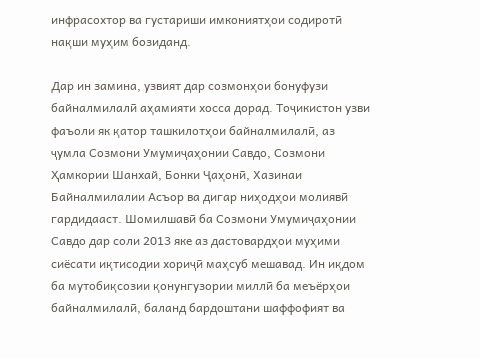инфрасохтор ва густариши имкониятҳои содиротӣ нақши муҳим бозиданд.

Дар ин замина, узвият дар созмонҳои бонуфузи байналмилалӣ аҳамияти хосса дорад. Тоҷикистон узви фаъоли як қатор ташкилотҳои байналмилалӣ, аз ҷумла Созмони Умумиҷаҳонии Савдо, Созмони Ҳамкории Шанхай, Бонки Ҷаҳонӣ, Хазинаи Байналмилалии Асъор ва дигар ниҳодҳои молиявӣ гардидааст. Шомилшавӣ ба Созмони Умумиҷаҳонии Савдо дар соли 2013 яке аз дастовардҳои муҳими сиёсати иқтисодии хориҷӣ маҳсуб мешавад. Ин иқдом ба мутобиқсозии қонунгузории миллӣ ба меъёрҳои байналмилалӣ, баланд бардоштани шаффофият ва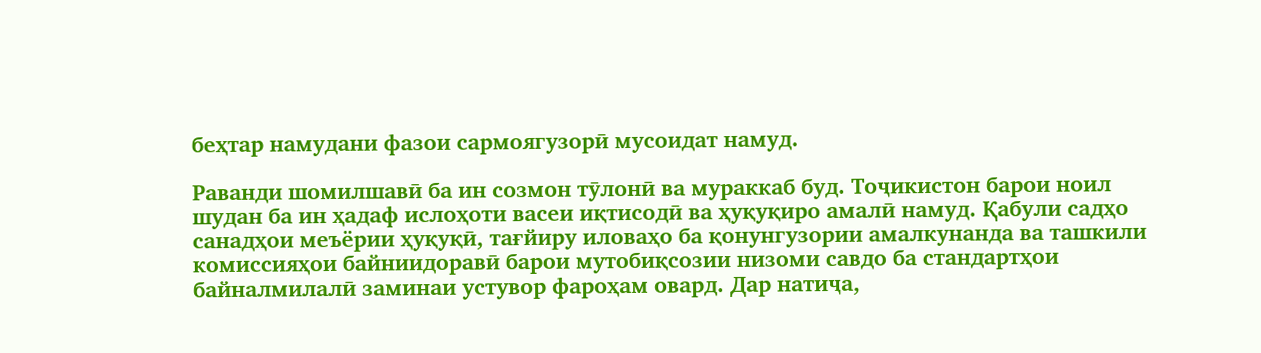беҳтар намудани фазои сармоягузорӣ мусоидат намуд.

Раванди шомилшавӣ ба ин созмон тӯлонӣ ва мураккаб буд. Тоҷикистон барои ноил шудан ба ин ҳадаф ислоҳоти васеи иқтисодӣ ва ҳуқуқиро амалӣ намуд. Қабули садҳо санадҳои меъёрии ҳуқуқӣ, тағйиру иловаҳо ба қонунгузории амалкунанда ва ташкили комиссияҳои байниидоравӣ барои мутобиқсозии низоми савдо ба стандартҳои байналмилалӣ заминаи устувор фароҳам овард. Дар натиҷа,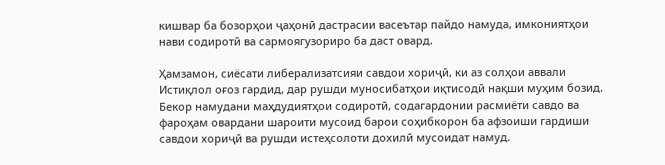кишвар ба бозорҳои ҷаҳонӣ дастрасии васеътар пайдо намуда, имкониятҳои нави содиротӣ ва сармоягузориро ба даст овард.

Ҳамзамон, сиёсати либерализатсияи савдои хориҷӣ, ки аз солҳои аввали Истиқлол оғоз гардид, дар рушди муносибатҳои иқтисодӣ нақши муҳим бозид. Бекор намудани маҳдудиятҳои содиротӣ, содагардонии расмиёти савдо ва фароҳам овардани шароити мусоид барои соҳибкорон ба афзоиши гардиши савдои хориҷӣ ва рушди истеҳсолоти дохилӣ мусоидат намуд.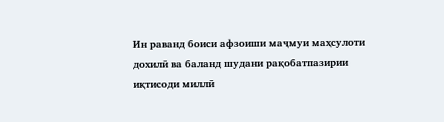Ин раванд боиси афзоиши маҷмуи маҳсулоти дохилӣ ва баланд шудани рақобатпазирии иқтисоди миллӣ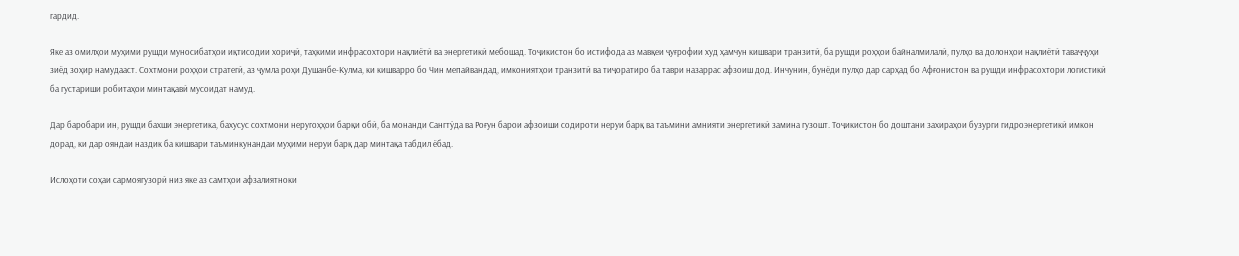гардид.

Яке аз омилҳои муҳими рушди муносибатҳои иқтисодии хориҷӣ, таҳкими инфрасохтори нақлиётӣ ва энергетикӣ мебошад. Тоҷикистон бо истифода аз мавқеи ҷуғрофии худ ҳамчун кишвари транзитӣ, ба рушди роҳҳои байналмилалӣ, пулҳо ва долонҳои нақлиётӣ таваҷҷуҳи зиёд зоҳир намудааст. Сохтмони роҳҳои стратегӣ, аз ҷумла роҳи Душанбе-Кулма, ки кишварро бо Чин мепайвандад, имкониятҳои транзитӣ ва тиҷоратиро ба таври назаррас афзоиш дод. Инчунин, бунёди пулҳо дар сарҳад бо Афғонистон ва рушди инфрасохтори логистикӣ ба густариши робитаҳои минтақавӣ мусоидат намуд.

Дар баробари ин, рушди бахши энергетика, бахусус сохтмони неругоҳҳои барқи обӣ, ба монанди Сангтӯда ва Роғун барои афзоиши содироти неруи барқ ва таъмини амнияти энергетикӣ замина гузошт. Тоҷикистон бо доштани захираҳои бузурги гидроэнергетикӣ имкон дорад, ки дар ояндаи наздик ба кишвари таъминкунандаи муҳими неруи барқ дар минтақа табдил ёбад.

Ислоҳоти соҳаи сармоягузорӣ низ яке аз самтҳои афзалиятноки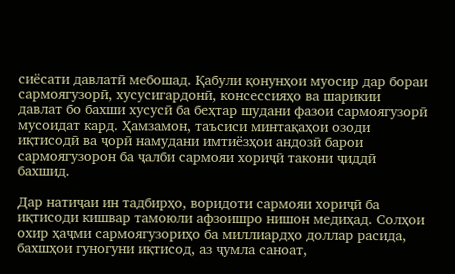сиёсати давлатӣ мебошад. Қабули қонунҳои муосир дар бораи сармоягузорӣ, хусусигардонӣ, консессияҳо ва шарикии давлат бо бахши хусусӣ ба беҳтар шудани фазои сармоягузорӣ мусоидат кард. Ҳамзамон, таъсиси минтақаҳои озоди иқтисодӣ ва ҷорӣ намудани имтиёзҳои андозӣ барои сармоягузорон ба ҷалби сармояи хориҷӣ такони ҷиддӣ бахшид.

Дар натиҷаи ин тадбирҳо, воридоти сармояи хориҷӣ ба иқтисоди кишвар тамоюли афзоишро нишон медиҳад. Солҳои охир ҳаҷми сармоягузориҳо ба миллиардҳо доллар расида, бахшҳои гуногуни иқтисод, аз ҷумла саноат,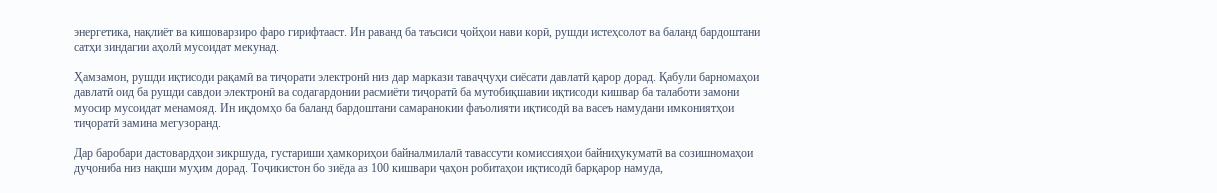энергетика, нақлиёт ва кишоварзиро фаро гирифтааст. Ин раванд ба таъсиси ҷойҳои нави корӣ, рушди истеҳсолот ва баланд бардоштани сатҳи зиндагии аҳолӣ мусоидат мекунад.

Ҳамзамон, рушди иқтисоди рақамӣ ва тиҷорати электронӣ низ дар маркази таваҷҷуҳи сиёсати давлатӣ қарор дорад. Қабули барномаҳои давлатӣ оид ба рушди савдои электронӣ ва содагардонии расмиёти тиҷоратӣ ба мутобиқшавии иқтисоди кишвар ба талаботи замони муосир мусоидат менамояд. Ин иқдомҳо ба баланд бардоштани самаранокии фаъолияти иқтисодӣ ва васеъ намудани имкониятҳои тиҷоратӣ замина мегузоранд.

Дар баробари дастовардҳои зикршуда, густариши ҳамкориҳои байналмилалӣ тавассути комиссияҳои байниҳукуматӣ ва созишномаҳои дуҷониба низ нақши муҳим дорад. Тоҷикистон бо зиёда аз 100 кишвари ҷаҳон робитаҳои иқтисодӣ барқарор намуда,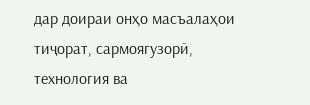дар доираи онҳо масъалаҳои тиҷорат, сармоягузорӣ, технология ва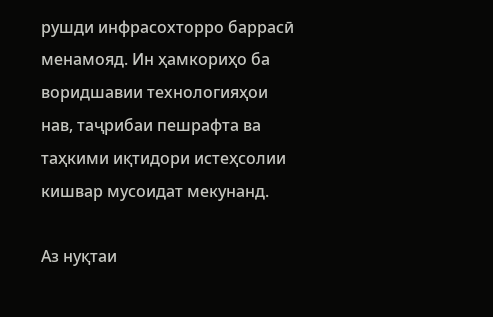рушди инфрасохторро баррасӣ менамояд. Ин ҳамкориҳо ба воридшавии технологияҳои нав, таҷрибаи пешрафта ва таҳкими иқтидори истеҳсолии кишвар мусоидат мекунанд.

Аз нуқтаи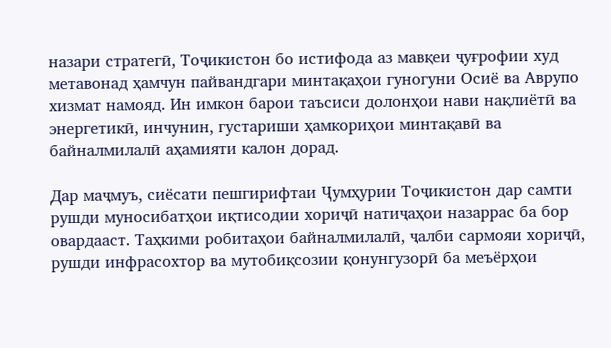назари стратегӣ, Тоҷикистон бо истифода аз мавқеи ҷуғрофии худ метавонад ҳамчун пайвандгари минтақаҳои гуногуни Осиё ва Аврупо хизмат намояд. Ин имкон барои таъсиси долонҳои нави нақлиётӣ ва энергетикӣ, инчунин, густариши ҳамкориҳои минтақавӣ ва байналмилалӣ аҳамияти калон дорад.

Дар маҷмуъ, сиёсати пешгирифтаи Ҷумҳурии Тоҷикистон дар самти рушди муносибатҳои иқтисодии хориҷӣ натиҷаҳои назаррас ба бор овардааст. Таҳкими робитаҳои байналмилалӣ, ҷалби сармояи хориҷӣ, рушди инфрасохтор ва мутобиқсозии қонунгузорӣ ба меъёрҳои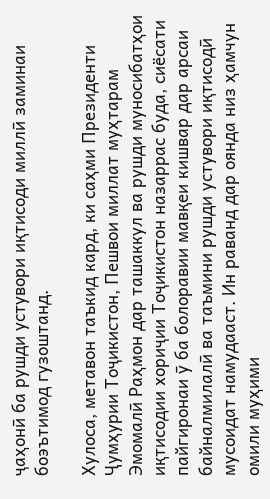ҷаҳонӣ ба рушди устувори иқтисоди миллӣ заминаи боэътимод гузоштанд.

Хулоса, метавон таъкид кард, ки саҳми Президенти Ҷумҳурии Тоҷикистон, Пешвои миллат муҳтарам Эмомалӣ Раҳмон дар ташаккул ва рушди муносибатҳои иқтисодии хориҷии Тоҷикистон назаррас буда, сиёсати пайгиронаи ӯ ба болоравии мавқеи кишвар дар арсаи байналмилалӣ ва таъмини рушди устувори иқтисодӣ мусоидат намудааст. Ин раванд дар оянда низ ҳамчун омили муҳими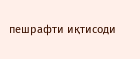пешрафти иқтисоди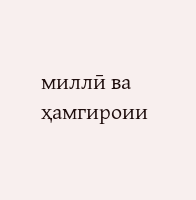миллӣ ва ҳамгироии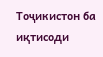Тоҷикистон ба иқтисоди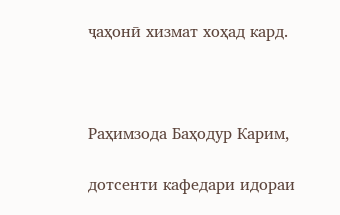ҷаҳонӣ хизмат хоҳад кард.



Раҳимзода Баҳодур Карим,

дотсенти кафедари идораи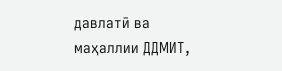давлатӣ ва маҳаллии ДДМИТ,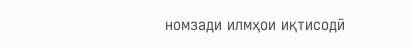номзади илмҳои иқтисодӣ